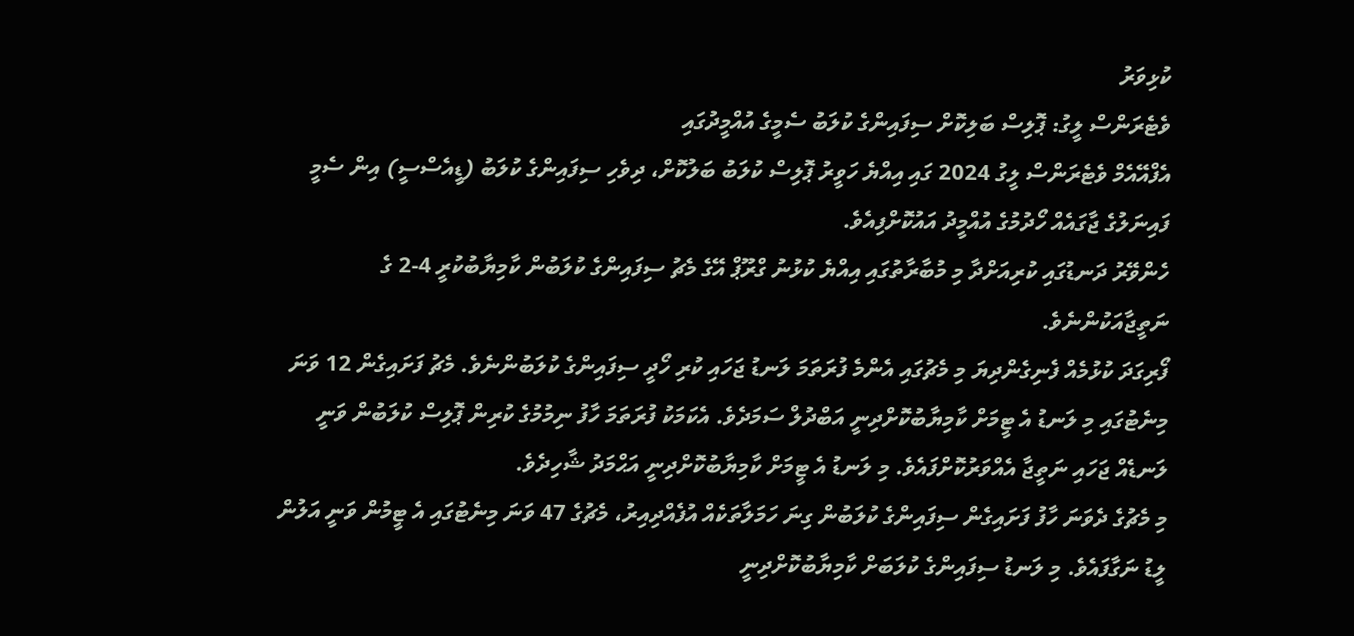ކުޅިވަރު
ވެޓެރަންސް ލީގު: ޕޮލިސް ބަލިކޮށް ސިފައިންގެ ކުލަބު ސެމީގެ އުއްމީދުގައި
އެފްއޭއެމް ވެޓެރަންސް ލީގު 2024 ގައި އިއްޔެ ހަވީރު ޕޮލިސް ކުލަބު ބަލުކޮށް، ދިވެހި ސިފައިންގެ ކުލަބު (ޑީއެސްސީ) އިން ސެމީ ފައިނަލުގެ ޖާގައެއް ހޯދުމުގެ އުއްމީދު އައުކޮށްފިއެވެ.
ހެންވޭރު ދަނޑުގައި ކުރިއަށްދާ މި މުބާރާތުގައި އިއްޔެ ކުޅުނު ގްރޫޕް އޭގެ މެޗު ސިފައިންގެ ކުލަބުން ކާމިޔާބުކުރީ 4-2 ގެ ނަތީޖާއަކުންނެވެ.
ފޯރިގަދަ ކުޅުމެއް ފެނިގެންދިޔަ މި މެޗުގައި އެންމެ ފުރަތަމަ ލަނޑު ޖަހައި ކުރި ހޯދީ ސިފައިންގެ ކުލަބުންނެވެ. މެޗު ފަށައިގެން 12 ވަނަ މިނެޓުގައި މި ލަނޑު އެ ޓީމަށް ކާމިޔާބުކޮށްދިނީ އަބްދުލް ސަމަދެވެ. އެކަމަކު ފުރަތަމަ ހާފު ނިމުމުގެ ކުރިން ޕޮލިސް ކުލަބުން ވަނީ ލަނޑެއް ޖަހައި ނަތީޖާ އެއްވަރުކޮށްފައެވެ. މި ލަނޑު އެ ޓީމަށް ކާމިޔާބުކޮށްދިނީ އަޙްމަދު ޝާހިދެވެ.
މި މެޗުގެ ދެވަނަ ހާފު ފަށައިގެން ސިފައިންގެ ކުލަބުން ގިނަ ހަމަލާތަކެއް އުފެއްދިއިރު، މެޗުގެ 47 ވަނަ މިނެޓުގައި އެ ޓީމުން ވަނީ އަލުން ލީޑު ނަގާފައެވެ. މި ލަނޑު ސިފައިންގެ ކުލަބަށް ކާމިޔާބުކޮށްދިނީ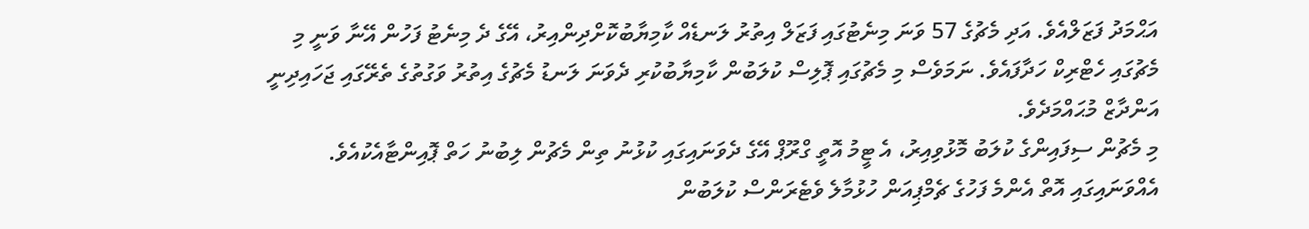އަޙްމަދު ފަޒަލްއެވެ. އަދި މެޗުގެ 57 ވަނަ މިނެޓުގައި ފަޒަލް އިތުރު ލަނޑެއް ކާމިޔާބުކޮށްދިންއިރު، އޭގެ ދެ މިނެޓު ފަހުން އޭނާ ވަނީ މި މެޗުގައި ހެޓްރިކް ހަދާފައެވެ. ނަމަވެސް މި މެޗުގައި ޕޮލިސް ކުލަބުން ކާމިޔާބުކުރި ދެވަނަ ލަނޑު މެޗުގެ އިތުރު ވަގުތުގެ ތެރޭގައި ޖަހައިދިނީ އަންދާޒް މުޙައްމަދެވެ.
މި މެޗުން ސިފައިންގެ ކުލަބު މޮޅުވިއިރު، އެ ޓީމު އޮތީ ގްރޫޕް އޭގެ ދެވަނައިގައި ކުޅުނު ތިން މެޗުން ލިބުނު ހަތް ޕޮއިންޓާއެކުއެވެ. އެއްވަނައިގައި އޮތް އެންމެ ފަހުގެ ޗެމްޕިއަން ހުޅުމާލެ ވެޓެރަންސް ކުލަބުން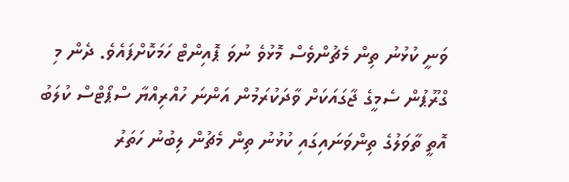ވަނީ ކުޅުނު ތިން މެޗުންވެސް މޮޅުވެ ނުވަ ޕޮއިންޓް ހަމަކޮށްފައެވެ. ދެން މި ގްރޫޕުން ސެމީގެ ޖާގައަކަށް ވާދަކުރަމުން އަންނަ ހުއްރިއްޔާ ސްޕޯޓްސް ކުލަބު އޮތީ ތާވަލުގެ ތިންވަނައިގައި ކުޅުނު ތިން މެޗުން ލިބުނު ހަތަރު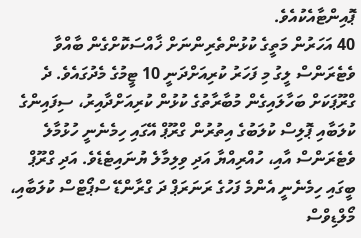ޕޮއިންޓާއެކުއެވެ.
40 އަހަރުން މަތީގެ ކުޅުންތެރިންނަށް ޚާއްސަކޮށްގެން ބާއްވާ ވެޓެރަންސް ލީގު މި ފަހަރު ކުރިއަށްދަނީ 10 ޓީމުގެ މެދުގައެވެ. ދެ ގްރޫޕަކަށް ބަހާލައިގެން މުބާރާތުގެ ކުޅުން ކުރިއަށްދާއިރު، ސިފައިންގެ ކުލަބާއި ޕޮލިސް ކުލަބުގެ އިތުރުން ގްރޫޕް އޭގައި ހިމެނެނީ ހުޅުމާލެ ވެޓެރަންސް އާއި، ހުއްރިއްޔާ އަދި ވިލިމާލެ ޔުނައިޓެޑެވެ. އަދި ގްރޫޕް ބީގައި ހިމެނެނީ އެންމެ ފަހުގެ ރަނަރަޕް ދަ ގްރާންޑޭ ސްޕޯޓްސް ކުލަބާއި، މޯލްޑިވްސް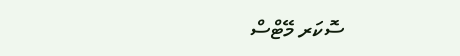ސޮކަރ މޭޓްސް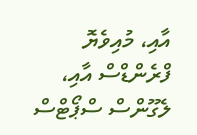އާއި، މުއިވެޔޮ ފްރެންޑްސް އާއި، ލެގޫންސް ސްޕޯޓްސް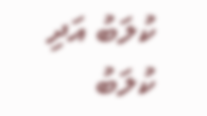ކުލަބު އަދި ކުލަބު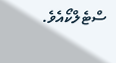ސްޓެލްކޯއެވެ.